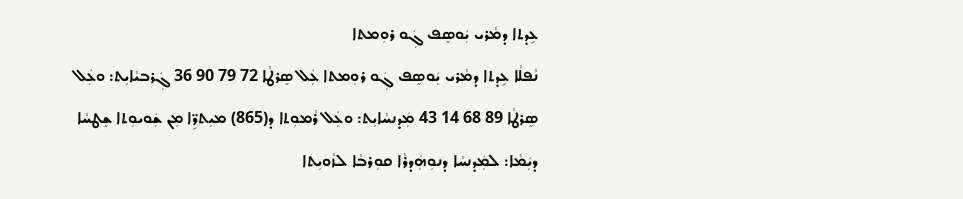ܥܹܕܬܐ ܕܡܵܪܝ ܝܲܘܣܸܦ ܓܲܘ ܪܘܼܡܬܐ
ܢܵܦܠܵܐ ܥܹܕܬܐ ܕܡܵܪܝ ܝܲܘܣܸܦ ܓܲܘ ܪܘܼܡܬܐ ܥܲܠ ܣܸܪܛܵܐ 72 79 90 36 ܓܲܪܒܝܵܐܝܼܬ: ܘܥܲܠ ܣܸܪܛܵܐ 89 68 14 43 ܡܲܕܢܚܵܐܝܼܬ: ܘܥܲܠ ܪܵܡܘܼܬܐ ܕ(865) ܡܝܼܬܖܹ̈ܐ ܡܼܢ ܫܲܘܝܘܼܬܐ ܫܸܛܚܵܐ ܕܝܲܡܵܐ: ܠܡܲܕܢܚܵܐ ܕܢܘܼܗܲܕܪܵܐ ܩܘܼܪܒܵܐ ܠܙܵܘܝܼܬܐ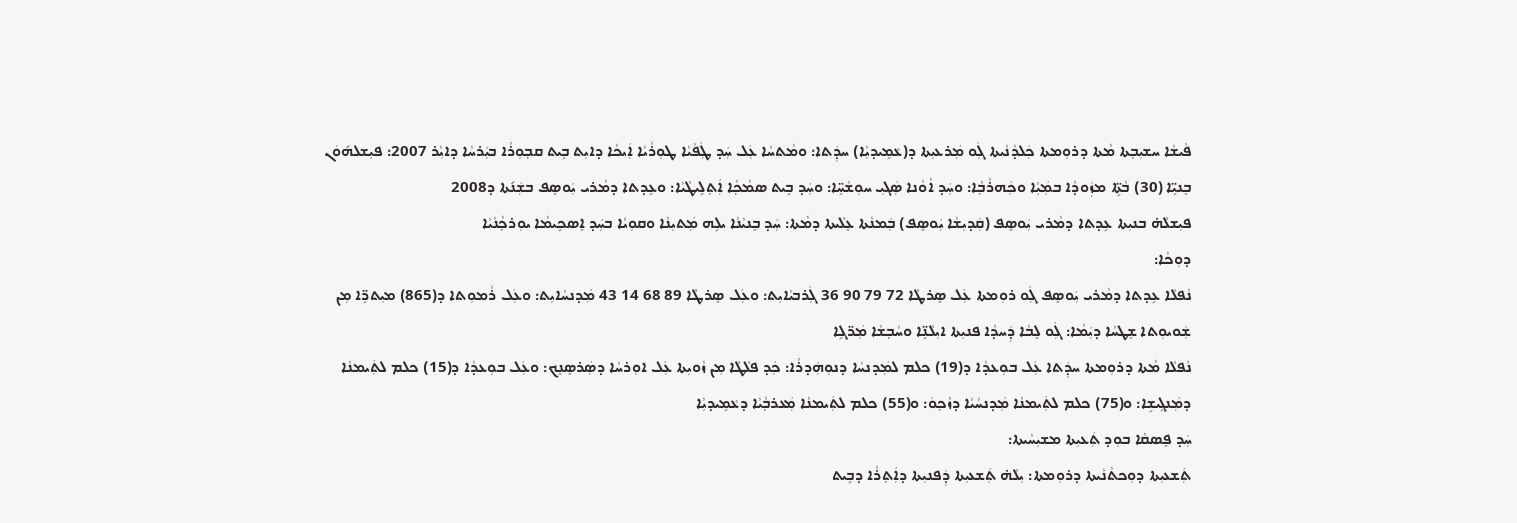ܦܵܝܫܵܐ ܚܫܝܼܒ݂ܬܐ ܡܵܬܐ ܕܪܘܼܡܬܐ ܟܲܠܕܵܢܵܝܬܐ ܓܲܘ ܡܲܪܥܝܼܬܐ ܕ(ܥܵܡܹܝܕܝܼܵܐ) ܚܕܲܬܐ: ܘܡܵܬܚܵܐ ܥܲܠ ܚܲܕ ܛܲܦܵܝܵܐ ܛܘܼܪܵܝܵܐ ܐܲܝܟܵܐ ܕܐܝܼܬ ܒܹܝܬ ܩܒ݂ܘܼܪܵܐ ܒܝܲܪܚܵܐ ܕܐܝܼܵܪ 2007: ܦܝܼܫܠܗ݇ܘܿܢ ܒܸܢܝܹ̈ܐ (30) ܒܵܬܹ̈ܐ ܡܙܲܘܕܵܐ ܒܡܲܝܼܵܐ ܘܟܲܗܪܵܒ݂ܵܐ: ܘܚܲܕ ܐܵܘܵܢܐ ܣܲܓܝܼ ܚܘܼܫܵܚܹ̈ܐ: ܘܚܲܕ ܒܹܝܬ ܣܡܵܟ݂ܵܐ ܐܲܬ݂ܠܹܝܛܵܝܵܐ: ܘܥܹܕܬܐ ܕܡܵܪܝ ܝܲܘܣܸܦ ܒܫܲܢ݇ܬܐ ܕ2008
ܦܝܼܫܠܵܗ̇ ܒܢܝܼܬܐ ܥܹܕܬܐ ܕܡܵܪܝ ܝܲܘܣܸܦ (ܩܲܕܝܼܫܵܐ ܝܲܘܣܸܦ) ܒܲܡܢܵܬܐ ܥܸܠܵܝܬܐ ܕܡܵܬܐ: ܚܲܕ ܒܸܢܝܵܢܵܐ ܝܠܹܗ ܡܲܬܝܼܢܵܐ ܘܩܘܼܝܵܐ ܒܚܲܕ ܐܸܣܟܹܝܡܵܐ ܝܘܼܪܟ݂ܵܢܵܝܵܐ
ܕܘܼܟܵܐ:
ܢܵܦܠܵܐ ܥܹܕܬܐ ܕܡܵܪܝ ܝܲܘܣܸܦ ܓܲܘ ܪܘܼܡܬܐ ܥܲܠ ܣܸܪܛܵܐ 72 79 90 36 ܓܲܪܒܝܵܐܝܼܬ: ܘܥܲܠ ܣܸܪܛܵܐ 89 68 14 43 ܡܲܕܢܚܵܐܝܼܬ: ܘܥܲܠ ܪܵܡܘܼܬܐ ܕ(865) ܡܝܼܬܖܹ̈ܐ ܡܼܢ ܫܲܘܝܘܼܬܐ ܫܸܛܚܵܐ ܕܝܲܡܵܐ: ܓܲܘ ܠܸܒܵܐ ܕܲܚܕܵܐ ܦܢܝܼܬܐ ܐܝܼܠܵܢܹ̈ܐ ܘܚܵܒ݂ܫܵܐ ܡܲܖ̈ܓܹܐ
ܢܵܦܠܵܐ ܡܵܬܐ ܕܪܘܼܡܬܐ ܚܕܲܬܐ ܥܲܠ ܒܘܼܥܕܵܐ ܕ(19) ܟܠܡ ܠܡܲܕܢܚܵܐ ܕܢܘܼܗܲܕܪܵܐ: ܟܲܕ ܦܠܵܛܵܐ ܡܼܢ ܙܵܘܝܼܬܐ ܥܲܠ ܐܘܼܪܚܵܐ ܕܣܲܪܣܸܢܸܟ: ܘܥܲܠ ܒܘܼܥܕܵܐ ܕ(15) ܟܠܡ ܠܬܲܝܡܢܵܐ ܕܡܲܢܓܹܝܫܹܐ: ܘ(75) ܟܠܡ ܠܬܲܝܡܢܵܐ ܡܲܕܢܚܵܝܵܐ ܕܙܵܟ݂ܘܿ: ܘ(55) ܟܠܡ ܠܬܲܝܡܢܵܐ ܡܲܥܪܒ݂ܵܝܵܐ ܕܥܵܡܹܝܕܝܼܵܐ
ܚܲܕ ܦܸܣܩܵܐ ܒܘܼܕ ܬܲܥܝܼܬܐ ܡܫܝܼܚܵܝܬܐ:
ܬܲܫܥܝܼܬܐ ܕܘܼܟܬܵܢܵܝܬܐ ܕܪܘܼܡܬܐ: ܝܼܠܵܗ̇ ܬܲܫܥܝܼܬܐ ܕܲܦܢܝܼܬܐ ܕܐܲܬ݂ܪܵܐ ܕܒܹܝܬ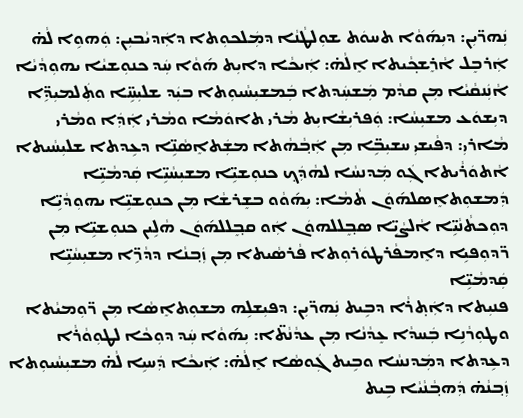ܢܲܗܖ̈ܝܼܢ: ܕܝܼܗ݇ܘܵܐ ܬܚܘܿܬ ܫܘܼܠܛܵܢܵܐ ܕܡܲܠܟܘܼܬܐ ܕܐܲܕܝܵܒܝܼܢ: ܘܲܗܘܹܐ ܠܵܗ̇ ܐܲܪܒܸܠ ܐܵܪܸܫܟ݂ܵܝܬܐ ܐܸܠܵܗ̇: ܐܲܝܟܵܐ ܕܐܝܼܬ ܗ݇ܘܵܐ ܚܲܕ ܟܢܘܼܫܝܵܐ ܝܗܘܼܕܵܝܵܐ ܐܵܢܲܢܩܵܝܵܐ ܡܼܢ ܩܕܵܡ ܡܲܫܚܲܕܬܐ ܒܲܡܫܝܼܚܵܝܘܼܬܐ ܒܝܲܕ ܫܠܝܼܚܹ̈ܐ ܘܬܲܠܡܝܼܕܹ̈ܐ ܕܝܼܫܘܿܥ ܡܫܝܼܚܵܐ: ܘܲܦܪܝܼܫܵܐܝܼܬ ܡܵܪܝ ܬܐܘܿܡܵܐ ܘܡܵܪܝ ܐܲܕܲܐ ܘܡܵܪܝ ܡܵܐܪܝܼ: ܕܦܵܝܫܝܼ ܚܫܝܼܒܹ̈ܐ ܡܼܢ ܐܲܒ݂ܵܗܵܬܐ ܡܫܲܬܐܸܣܵܢܹ̈ܐ ܕܥܹܕܬܐ ܫܠܝܼܚܵܝܬܐ ܐܵܬܘܿܪܵܝܬܐ ܓܲܘ ܡܲܕܢܚܵܐ ܠܗܵܕܲܟ݂ ܟܢܘܼܫܝܹ̈ܐ ܡܫܝܼܚܵܝܹ̈ܐ ܩܲܕܡܵܝܹ̈ܐ ܕܲܡܫܘܼܬܐܸܣܠܗ݇ܘܿܢ ܬܵܡܵܐ: ܝܼܗ݇ܘܵܘ ܒܫܸܪܫܵܐ ܡܼܢ ܟܢܘܼܫܝܹ̈ܐ ܝܗܘܼܕܵܝܹ̈ܐ ܕܘܼܟܬܵܢܵܝܹ̈ܐ ܐܵܠܨܵܝܹ̈ܐ ܣܒ݂ܸܠܠܗܘܿܢ ܐܲܘ ܩܒ݂ܸܠܠܗ݇ܘܿܢ ܗܵܠܹܝܢ ܟܢܘܼܫܝܹ̈ܐ ܡܼܢ ܖ̈ܕܘܼܦܝܹܐ ܕܐܸܡܦܵܪܛܘܿܪܘܼܬܐ ܦܵܪܣܵܝܬܐ ܡܼܢ ܙܲܒ݂ܢܵܐ ܕܕܵܖܹ̈ܐ ܡܫܝܼܚܵܝܹ̈ܐ ܩܲܕܡܵܝܹ̈ܐ
ܦܢܝܼܬܐ ܕܐܲܬ݂ܪܵܐ ܕܒܹܝܬ ܢܲܗܖ̈ܝܼܢ: ܕܦܝܼܫܠܹܗ ܡܫܘܼܬܐܸܣܵܐ ܡܼܢ ܖ̈ܘܼܡܝܵܬܐ ܘܛܘܼܖܵܢܹܐ ܒܲܚܕܵܐ ܥܸܕܵܢܵܐ ܡܼܢ ܥܕܵܢܵܬ̈ܐ: ܝܼܗ݇ܘܵܐ ܚܲܕ ܕܘܼܟܵܐ ܠܛܘܼܘܵܪܵܐ ܕܥܹܕܬܐ ܕܡܲܕܢܚܵܐ ܘܒܹܝܬ ܓܲܘܣܵܐ ܐܸܠܵܗ̇: ܐܲܝܟܵܐ ܕܲܚܝܹܐ ܠܵܗ̇ ܡܫܝܼܚܵܝܘܼܬܐ ܙܲܒ݂ܢܵܗ̇ ܕܲܗܒ݂ܵܢܵܝܵܐ ܒܹܝܬ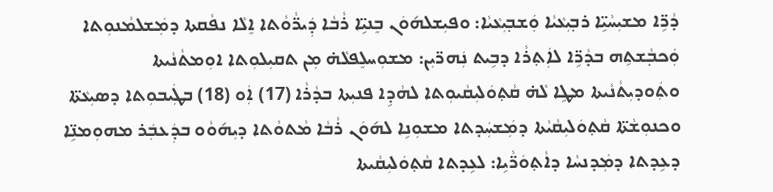ܕܵܖܹ̈ܐ ܡܫܝܼܚܵܝܹ̈ܐ ܪܒ݂ܝܼܥܵܝܵܐ ܘܲܫܒ݂ܝܼܥܵܝܵܐ: ܘܦܝܼܫܠܗ݇ܘܿܢ ܒܸܢܝܹ̈ܐ ܪܵܒܵܐ ܕܲܝܖ̈ܵܘܵܬܐ ܐܸܠܵܐ ܢܦܵܩܬܐ ܕܡܲܫܠܡܵܢܘܼܬܐ ܘܲܟܒ݂ܵܫܬܹܗ ܒܕܵܖܹ̈ܐ ܠܐܲܬ݂ܪܵܐ ܕܒܹܝܬ ܢܲܗܖ̈ܝܼܢ: ܡܫܘܼܚܠܸܦܠܵܗ̇ ܡܼܢ ܬܩܝܼܠܘܼܬܐ ܐܘܼܡܬܵܢܵܝܬܐ ܘܬܲܘܕܝܼܬܵܢܵܝܬܐ ܡܛܹܐ ܠܵܗ̇ ܩܵܬ݂ܘܿܠܝܼܩܵܝܘܼܬܐ ܠܗܵܕܹܐ ܦܢܝܼܬܐ ܒܕܵܪܵܐ (17) ܐܲܘ (18) ܒܛܲܝܒܘܼܬܐ ܕܣܝܼܥܵܬ̈ܐ ܘܟܢܘܼܫܵܬ̈ܐ ܩܵܬ݂ܘܿܠܝܼܩܵܝܵܬܐ ܕܡܲܫܚܲܕܬܐ ܡܫܘܼܢܹܐ ܠܗ݇ܘܿܢ ܪܵܒܵܐ ܡܵܬܘܵܬܐ ܕܝܼܗ݇ܘܵܘ ܒܕܲܥܒܲܪ ܡܗܘܼܡܢܹ̈ܐ ܕܥܹܕܬܐ ܕܡܲܕܢܚܵܐ ܕܐܵܬ݂ܘܿܖ̈ܵܝܹܐ: ܠܥܹܕܬܐ ܩܵܬ݂ܘܿܠܝܼܩܵܝܬܐ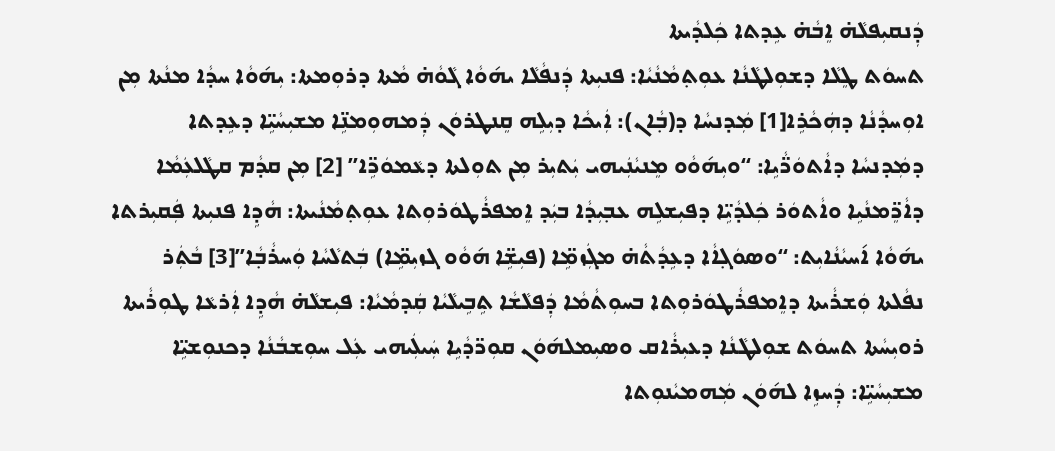ܕܲܢܩܝܼܦܠܵܗ̇ ܐܸܒܵܗ̇ ܥܹܕܬܐ ܟܲܠܕܵܝܬܐ
ܬܚܘܿܬ ܛܸܠܵܐ ܕܫܘܼܠܛܵܢܵܐ ܥܘܼܬ݂ܡܵܢܵܝܵܐ: ܦܢܝܼܬܐ ܕܲܢܦܵܠܵܐ ܝܗ݇ܘܵܐ ܓܵܘܵܗ̇ ܡܵܬܐ ܕܪܘܼܡܬܐ: ܝܼܗ݇ܘܵܐ ܚܕܵܐ ܡܢܵܬܐ ܡܼܢ ܐܘܼܚܕܵܢܵܐ ܕܗܲܟܵܪܹܐ[1] ܡܲܕܢܚܵܐ ܕ(ܒ݂ܵܐܢ): ܐܲܝܟܵܐ ܕܝܼܠܹܗ ܩܸܢܛܪܘܿܢ ܕܲܡܗܘܼܡܢܹ̈ܐ ܡܫܝܼܚܵܝܹ̈ܐ ܕܥܹܕܬܐ ܕܡܲܕܢܚܵܐ ܕܐܵܬܘܿܖ̈ܵܝܹܐ: “ܘܝܼܗ݇ܘܵܘ ܡܸܢܝܵܢܲܝܗܝ ܝܲܬܝܼܪ ܡܼܢ ܬܘܼܠܬܐ ܕܥܵܡܘܿܖܹ̈ܐ” [2] ܡܼܢ ܩܕܵܡ ܩܛܵܠܥܲܡܵܐ ܕܐܵܖܸ̈ܡܢܵܝܹܐ ܘܐܵܬܘܿܪ ܟܲܠܕܵܝܹ̈ܐ ܕܦܝܼܫܠܹܗ ܥܒ݂ܝܼܕܵܐ ܒܝܲܕ ܐܸܡܦܪܵܛܘܿܪܘܼܬܐ ܥܘܼܬ݂ܡܵܢܵܝܬܐ: ܗܵܕܹܐ ܦܢܝܼܬܐ ܦܲܩܝܼܪܬܐ ܝܗ݇ܘܵܐ ܐ݇ܚܝܵܢܵܐܝܼܬ: “ܘܣܘܿܓ݂ܐܵܐ ܕܥܹܕܵܬܵܗ̇ ܡܓܲܙܡܹ̈ܐ (ܦܝܼܫܹ̈ܐ ܗ݇ܘܵܘ ܓܙܝܼܡܹ̈ܐ) ܒܲܬܠܵܚܵܐ ܘܲܚܪܵܒ݂ܵܐ”[3] ܒܵܬܲܪ ܢܦܵܠܬܐ ܘܲܫܪܵܝܬܐ ܕܐܸܡܦܪܵܛܘܿܪܘܼܬܐ ܒܚܘܼܬܵܡܵܐ ܕܲܦܠܵܫܵܐ ܬܹܒܹܝܠܵܝܵܐ ܩܲܕܡܵܝܵܐ: ܦܝܼܫܠܵܗ̇ ܗܵܕܹܐ ܐܲܪܥܵܐ ܛܘܼܪܵܝܬܐ ܪܘܝܼܚܵܬܐ ܬܚܘܿܬ ܫܘܼܠܛܵܢܵܐ ܕܥܝܼܪܵܐܩ ܘܣܝܼܡܠܗ݇ܘܿܢ ܩܘܼܖ̈ܕܵܝܹܐ ܚܲܝܠܲܝܗܝ ܥܲܠ ܚܘܼܫܒܵܢܵܐ ܕܟܢܘܼܫܝܹ̈ܐ ܡܫܝܼܚܵܝܹ̈ܐ: ܕܲܚܙܹܐ ܠܗ݇ܘܿܢ ܡܲܗܡܝܵܢܘܼܬܐ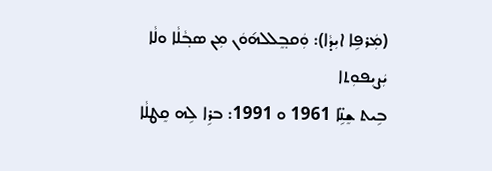(ܡܲܪܦܹܐ ܐܝܼܕܵܐ): ܘܲܩܒ݂ܸܠܠܗ݇ܘܿܢ ܡܼܢ ܣܒ݂ܵܠܵܐ ܘܠܵܐ ܝܲܨܝܼܦܘܼܬܐ
ܒܹܝܬ ܫܸܢܹ̈ܐ 1961 ܘ 1991: ܒܪܹܐ ܠܹܗ ܩܸܛܠܵܐ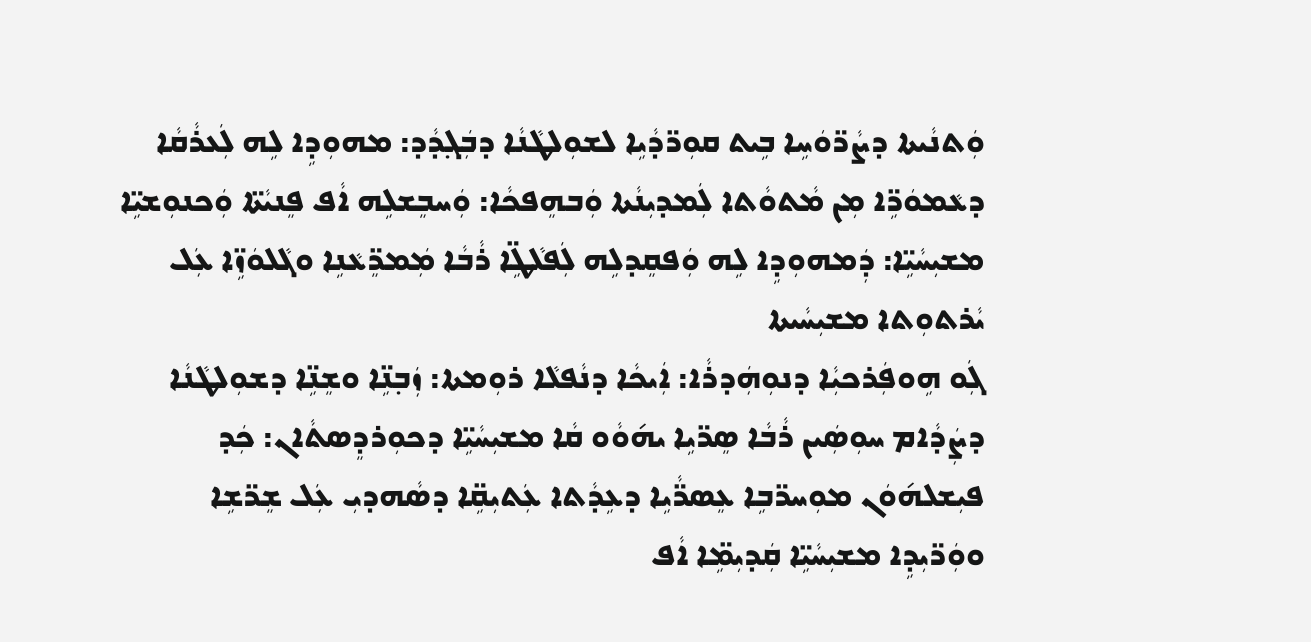ܘܲܬܢܵܝܬܐ ܕܨܵܖ̈ܘܿܚܹܐ ܒܹܝܬ ܩܘܼܖ̈ܕܵܝܹܐ ܠܫܘܼܠܛܵܢܵܐ ܕܒܲܓ݂ܕܵܕ: ܡܗܘܼܕܹܐ ܠܹܗ ܠܲܥܪܵܩܵܐ ܕܥܵܡܘܿܖܹ̈ܐ ܡܼܢ ܡܵܬܘܵܬܐ ܠܲܡܕܝܼܢܵܬܐ ܘܲܒܗܸܦܟܵܐ: ܘܲܚܒܸܫܠܹܗ ܐܵܦ ܦܸܢܝܵܬ̈ܐ ܘܲܟܢܘܼܫܝܹ̈ܐ ܡܫܝܼܚܵܝܹ̈ܐ: ܕܲܡܗܘܼܕܹܐ ܠܹܗ ܘܲܦܩܸܕܠܹܗ ܠܲܦܠܵܛܹ̈ܐ ܪܵܒܵܐ ܡܲܡܖܸ̈ܥܵܢܹܐ ܘܓܵܠܘܿܙܹ̈ܐ ܥܲܠ ܝܵܪܬܘܼܬܐ ܡܫܝܼܚܵܝܬܐ
ܓܲܘ ܗܹܘܦܲܪܟܝܼܵܐ ܕܢܘܼܗܲܕܪܵܐ: ܐܲܝܟܵܐ ܕܢܵܦܠܵܐ ܪܘܼܡܬܐ: ܙܲܒ݂ܢܹ̈ܐ ܘܫܸܢܹ̈ܐ ܕܫܘܼܠܛܵܢܵܐ ܕܨܲܕܵܐܡ ܚܘܼܣܲܝܢ ܪܵܒܵܐ ܣܸܖ̈ܝܹܐ ܝܗ݇ܘܵܘ ܩܵܐ ܡܫܝܼܚܵܝܹ̈ܐ ܕܟܘܼܪܕܸܣܬܵܐܢ: ܟܲܕ ܦܝܼܫܠܗ݇ܘܿܢ ܡܘܼܚܖ̈ܒܹܐ ܥܸܣܖ̈ܵܝܹܐ ܕܥܹܕܵܬܐ ܥܲܬܝܼܩܹ̈ܐ ܕܣܵܗܕܝܼ ܥܲܠ ܫܸܖ̈ܫܹܐ ܘܘܲܖ̈ܝܼܕܹܐ ܡܫܝܼܚܵܝܹ̈ܐ ܩܲܕܝܼܡܹ̈ܐ ܐܵܦ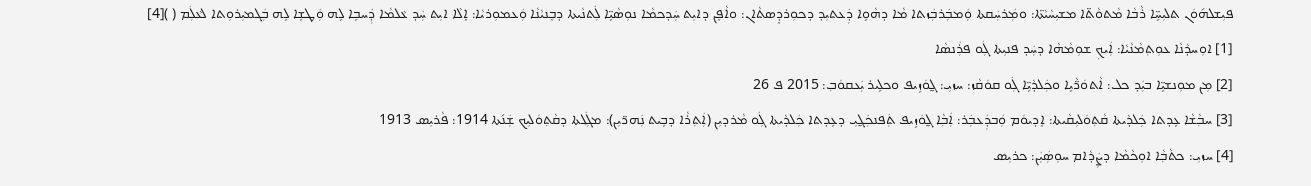ܦܝܼܫܠܗ݇ܘܿܢ ܬܠܝܼܚܹ̈ܐ ܪܵܒܵܐ ܡܵܬܘܵܬ̈ܐ ܡܫܝܼܚܵܝܵܬ̈ܐ: ܘܡܲܪܚܲܩܬܐ ܘܲܡܒܲܪܒܲܙܬܐ ܡܵܐ ܕܗܵܘܹܐ ܕܲܥܬܝܼܕ ܕܟܘܼܪܕܸܣܬܵܐܢ: ܘܐܵܦܸܢ ܕܐܝܼܬ ܚܲܕܟܡܵܐ ܢܘܼܣܵܝܹ̈ܐ ܠܲܬܢܵܝܬܐ ܕܒܸܢܝܵܢܵܐ ܘܲܥܡܘܼܪܝܵܐ: ܐܸܠܵܐ ܐܝܼܬ ܚܲܕ ܥܵܠܡܵܐ ܕܲܚܒܹܐ ܠܹܗ ܘܲܛܫܹܐ ܠܹܗ ܒܲܓܡܝܼܪܘܼܬܐ ܠܥܵܠܲܡ ( )[4]
[1] ܐܘܼܚܕܵܢܵܐ ܥܘܼܬ݂ܡܵܢܵܝܵܐ: ܐܲܝܟ݂ ܫܘܼܡܵܗܵܐ ܕܚܲܕ ܦܢܝܼܬܐ ܓܲܘ ܦܪܲܢܣܵܐ
[2] ܡܼܢ ܡܘܼܢܫܝܹ̈ܐ ܒܝܲܕ ܟܠ: ܐܵܬܘܿܖ̈ܵܝܹܐ ܘܟܲܠܕܵܝܹ̈ܐ ܓܲܘ ܩܘܿܩܵܙ: ܚܙܝܼ: ܓ̰ܘܿܙܹܝܦ ܘܟܠܹܝܪ ܝܲܥܩܘܿܒ݂: 2015 ܦ 26
[3] ܚܒ݂ܵܫܵܐ ܥܹܕܬܐ ܟܲܠܕܵܝܬܐ ܩܵܬ݂ܘܿܠܝܼܩܵܝܬܐ: ܐܸܕܝܘܿܡ ܘܲܒܕܲܥܒܲܪ: ܐܲܒ݂ܵܐ ܓ̰ܘܿܙܹܝܦ ܬܲܦܢܟܲܓ̰ܝܼ ܕܥܹܕܬܐ ܟܲܠܕܵܝܬܐ ܓܲܘ ܡܵܪܕܝܼܢ (ܐܲܬ݂ܪܵܐ ܕܒܹܝܬ ܢܲܗܖ̈ܝܼܢ): ܡܓ݂ܲܠܬܐ ܕܩܵܬ݂ܘܿܠܝܼܟ ܫܲܢ݇ܬܐ 1914: ܦܵܪܝܼܣ 1913
[4] ܚܙܝܼ: ܟܬܵܒ݂ܵܐ ܐܘܼܟܵܡܵܐ ܕܨܲܕܵܐܡ ܚܘܼܣܲܝܲܢ: ܟܪܝܼܣ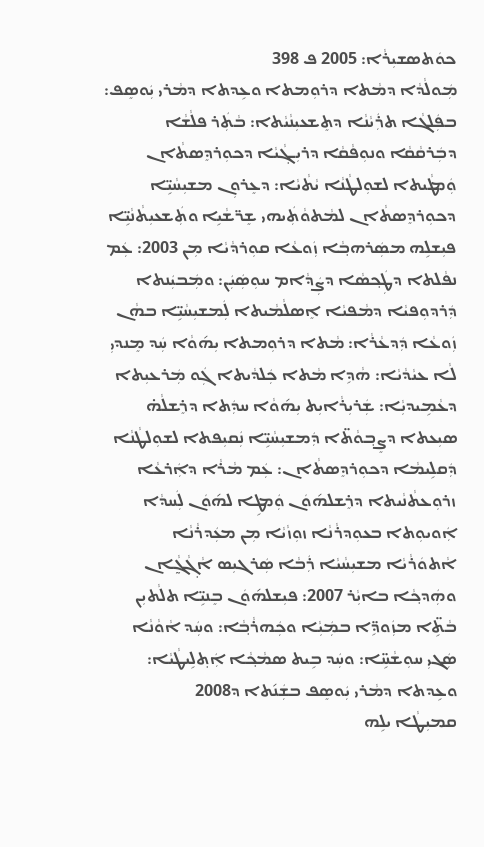ܟܘܿܬܣܫܝܼܪܵܐ: 2005 ܦ 398
ܡܲܘܠܵܕܵܐ ܕܡܵܬܐ ܕܪܘܼܡܬܐ ܘܥܹܕܬܐ ܕܡܵܪܝ ܝܲܘܣܸܦ:
ܒܦܲܠܓܵܐ ܬܪܲܝܵܢܵܐ ܕܬܸܫܥܝܼܢܵܝܵܬܐ: ܒܵܬܲܪ ܦܠܵܫܵܐ ܕܒܲܪܩܵܩܵܐ ܘܢܘܼܦܵܩܵܐ ܕܪܝܼܓ݂ܵܝܵܐ ܕܟܘܼܪܕܸܣܬܵܐܢ ܘܲܡܛܵܝܬܐ ܠܫܘܼܠܛܵܢܵܐ ܝܵܬܵܝܵܐ: ܕܥܸܪܘܼܢ ܡܫܝܼܚܵܝܹ̈ܐ ܕܟܘܼܪܕܸܣܬܵܐܢ ܠܡܵܬܘܵܬܲܝܗܝ ܫܸܖ̈ܫܵܝܹܐ ܘܬܲܫܥܝܼܬܵܢܵܝܹ̈ܐ ܦܝܼܫܠܹܗ ܡܣܲܪܗܒ݂ܵܐ ܙܲܘܥܵܐ ܩܘܼܪܕܵܝܵܐ ܡܼܢ 2003: ܥܲܡ ܢܦܵܠܬܐ ܕܛܲܟ݂ܣܵܐ ܕܨܲܕܵܐܡ ܚܘܼܣܲܝܲܢ: ܘܡܲܒܝܲܢܬܐ ܕܲܪܕܘܼܦܝܵܐ ܕܡܵܦܝܵܐ ܐܸܣܠܵܡܵܝܬܐ ܠܲܡܫܝܼܚܵܝܹ̈ܐ ܒܗܵܢ ܙܲܘܥܵܐ ܕܲܕܥܵܪܵܐ: ܡܵܬܐ ܕܪܘܼܡܬܐ ܝܼܗ݇ܘܵܐ ܚܲܕ ܡܸܢܕܝܼ ܠܵܐ ܥܝܵܕܵܝܵܐ: ܗܵܕܹܐ ܡܵܬܐ ܟܲܠܕܵܝܬܐ ܓܲܘ ܡܲܪܥܝܼܬܐ ܕܥܵܡܹܝܕܝܼܵܐ: ܫܲܪܝܼܪܵܐܝܼܬ ܝܼܗ݇ܘܵܐ ܚܕܲܬܐ ܕܪܸܫܠܵܗ̇ ܣܝܼܥܬܐ ܕܨܸܒ݂ܘܵܬ̈ܐ ܕܲܡܫܝܼܚܵܝܹ̈ܐ ܢܲܩܝܼܦܬܐ ܠܫܘܼܠܛܵܢܵܐ ܕܲܩܠܹܝܡܵܐ ܕܟܘܼܪܕܸܣܬܵܐܢ: ܥܲܡ ܡܵܪܵܐ ܕܐܲܪܥܵܐ ܙܪܘܼܥܬܵܢܵܝܬܐ ܕܪܸܫܠܗ݇ܘܿܢ ܘܲܡܛܹܐ ܠܗ݇ܘܿܢ ܠܲܚܕܵܐ ܐܲܘܝܘܼܬܐ ܒܥܘܼܕܪܵܢܵܐ ܙܘܼܙܵܝܵܐ ܡܼܢ ܡܥܲܕܪܵܢܵܐ ܐܵܬܘܿܪܵܝܵܐ ܡܫܝܼܚܵܝܵܐ ܪܲܒܵܐ ܣܲܪܓܝܼܣ ܐܵܓ݂ܵܓ̰ܵܐܢ ܘܗܲܕܟ݂ܵܐ ܒܐܝܼܵܪ 2007: ܦܝܼܫܠܗ݇ܘܿܢ ܒܸܢܝܹ̈ܐ ܬܠܵܬܝܼܢ ܒܵܬܹ̈ܐ ܡܙܲܘܕܹ̈ܐ ܒܡܲܝܼܵܐ ܘܟܲܗܪܵܒ݂ܵܐ: ܘܚܲܕ ܐܵܘܵܢܵܐ ܣܲܓܝܼ ܚܘܼܫܵܚܹ̈ܐ: ܘܚܲܕ ܒܹܝܬ ܣܡܵܟ݂ܵܐ ܐܲܬ݂ܠܹܝܛܵܝܵܐ: ܘܥܹܕܬܐ ܕܡܵܪܝ ܝܲܘܣܸܦ ܒܫܲܢ݇ܬܐ ܕ2008
ܩܡܝܼܛܵܐ ܝܠܹܗ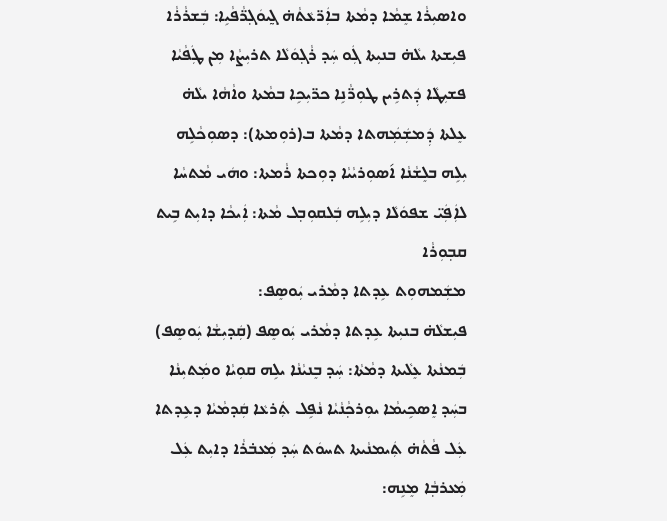ܘܐܣܝܼܪܵܐ ܫܸܡܵܐ ܕܡܵܬܐ ܒܐܲܖ̈ܥܵܬܵܗ̇ ܓ̰ܝܘܿܓ݂ܖ̈ܵܦܵܝܹܐ: ܒܲܫܪܵܪܵܐ ܦܝܼܫܬܐ ܝܠܵܗ̇ ܒܢܝܼܬܐ ܓܲܘ ܚܲܕ ܪܵܓ݂ܘܿܠܵܐ ܬܪܝܼܨܵܐ ܡܼܢ ܛܲܦܵܝܵܐ ܦܫܝܼܛܵܐ ܕܲܬܪܹܝܢ ܛܘܼܖ̈ܵܢܹܐ ܟܖ̈ܝܼܟܹܐ ܒܡܵܬܐ ܘܐܵܗܵܐ ܝܠܵܗ̇ ܥܸܠܬܐ ܕܲܡܫܲܡܲܗܬܐ ܕܡܵܬܐ ܒ(ܪܘܼܡܬܐ): ܕܣܘܼܟܵܠܹܗ ܝܼܠܹܗ ܒܠܸܫܵܢܵܐ ܐ݇ܣܘܼܪܝܵܝܵܐ ܕܘܼܟܬܐ ܪܵܡܬܐ: ܘܗܿܝ ܡܵܬܚܵܐ ܠܐܲܦܲܝ̈ ܫܦܘܿܠܵܐ ܕܝܼܠܹܗ ܒܲܠܩܘܼܒ݂ܠ ܡܵܬܐ: ܐܲܝܟܵܐ ܕܐܝܼܬ ܒܹܝܬ ܩܒ݂ܘܼܪܵܐ
ܡܫܲܡܗܘܼܬ ܥܹܕܬܐ ܕܡܵܪܝ ܝܲܘܣܸܦ:
ܦܝܼܫܠܵܗ̇ ܒܢܝܼܬܐ ܥܹܕܬܐ ܕܡܵܪܝ ܝܲܘܣܸܦ (ܩܲܕܝܼܫܵܐ ܝܲܘܣܸܦ) ܒܲܡܢܵܬܐ ܥܸܠܵܝܬܐ ܕܡܵܬܵܐ: ܚܲܕ ܒܸܢܝܵܢܵܐ ܝܠܹܗ ܩܘܼܝܵܐ ܘܡܲܬܝܼܢܵܐ ܒܚܲܕ ܐܸܣܟܹܝܡܵܐ ܝܘܼܪܟ݂ܵܢܵܝܵܐ ܢܵܦܹܠ ܬܲܪܥܵܐ ܩܲܕܡܵܝܵܐ ܕܥܹܕܬܐ ܥܲܠ ܦܵܬܵܗ̇ ܬܲܝܡܢܵܝܬܐ ܬܚܘܿܬ ܚܲܕ ܡܲܥܒ̇ܪܵܐ ܕܐܝܼܬ ܥܲܠ ܡܲܥܪܒ݂ܵܐ ܡܸܢܹܗ: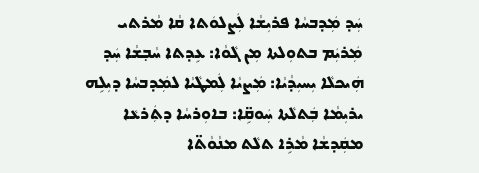ܚܲܕ ܡܲܕܒܚܵܐ ܦܪܝܼܫܵܐ ܠܲܨܠܘܿܬܐ ܩܵܐ ܡܵܪܬܝ ܡܲܪܝܲܡ ܒܬܘܼܠܬܐ ܡܼܢ ܓܵܘܵܐ: ܥܹܕܬܐ ܚܵܒ݂ܫܵܐ ܚܲܕ ܗܲܝܟܠܵܐ ܝܼܚܝܼܕܵܝܵܐ: ܡܲܨܝܵܐ ܠܲܡܛܵܝܵܐ ܠܡܲܕܒܚܵܐ ܕܝܼܠܹܗ ܝܪܝܼܡܵܐ ܒܲܬܠܵܬܐ ܚܲܘܩܹ̈ܐ: ܒܐܘܼܪܚܵܐ ܕܬܲܪܥܵܐ ܡܩܲܕܫܵܐ ܡܵܪܹܐ ܬܠܵܬ ܡܢܵܘܵܬ̈ܐ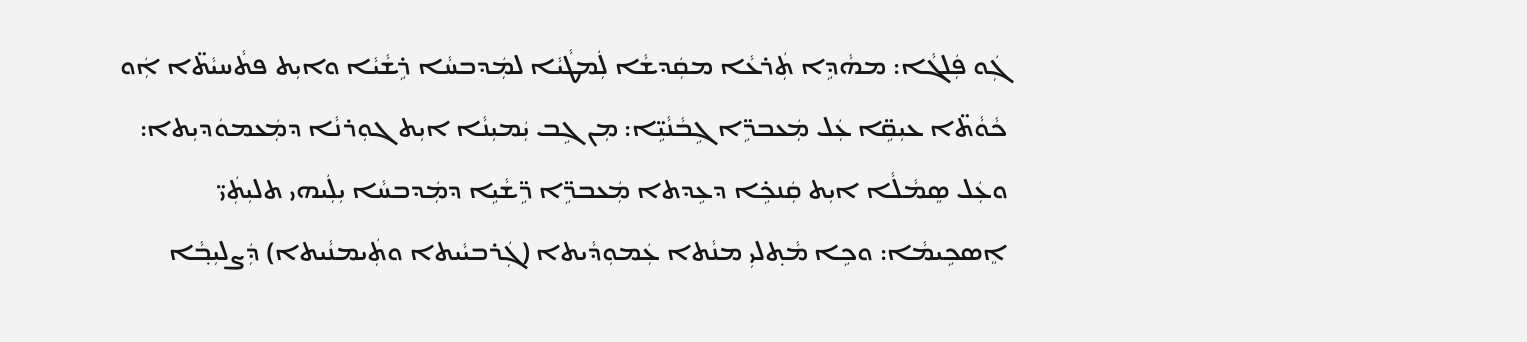ܓܲܘ ܦܲܠܓܵܐ: ܡܗܵܕܹܐ ܬܲܪܥܵܐ ܡܩܲܕܫܵܐ ܠܲܡܛܵܝܵܐ ܠܡܲܕܒܚܵܐ ܪܹܫܵܝܵܐ ܘܐܝܼܬ ܦܬܵܚܝܵܬ̈ܐ ܐܲܘ ܟܵܘܵܬ̈ܐ ܥܝܼܩܹ̈ܐ ܥܲܠ ܡܲܥܒܖܹ̈ܐ ܓܹܒܵܢܵܝܹ̈ܐ: ܡܼܢ ܓܹܒ ܝܲܡܝܼܢܵܐ ܐܝܼܬ ܓܘܼܪܢܵܐ ܕܡܲܥܡܘܿܕܝܼܬܐ: ܘܥܲܠ ܣܸܡܵܠܵܐ ܐܝܼܬ ܩܲܢܟܹ̇ܐ ܕܥܹܕܬܐ ܡܲܥܒܖܹ̈ܐ ܖܹ̈ܫܵܝܹܐ ܕܡܲܕܒܚܵܐ ܝܼܠܲܝܗܝ ܬܠܝܼܬܲܝ̈ ܐܸܣܟܹܝܡܵܐ: ܘܟܹܐ ܡܵܬ݂ܠܝܼ ܡܢܵܬܐ ܥܲܡܘܼܕܵܝܬܐ (ܓܲܪܒܝܵܝܬܐ ܘܬܲܝܡܢܵܝܬܐ) ܕܲܨܠܝܼܒ݂ܵܐ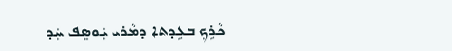ܟܵܪܹܟ݂ ܒܥܹܕܬܐ ܕܡܵܪܝ ܝܲܘܣܸܦ ܚܲܕ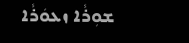ܫܘܼܪܵܐ ܙܥܘܿܪܵܐ